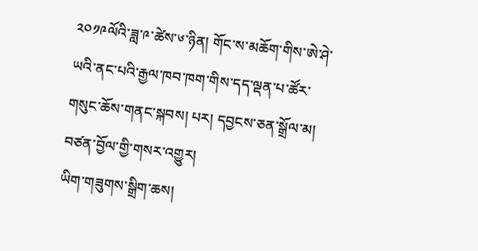༢༠༡༩ལོའི་ཟླ་༩་ཚེས་༦་ཉིན། གོང་ས་མཆོག་གིས་ཨེ་ཤེ་ཡའི་ནང་པའི་རྒྱལ་ཁབ་ཁག་གིས་དད་ལྡན་པ་ཚོར་གསུང་ཆོས་གནང་སྐབས། པར། དབྱངས་ཅན་སྒྲོལ་མ།
བཙན་བྱོལ་གྱི་གསར་འགྱུར།
ཡིག་གཟུགས་སྒྲིག་ཆས།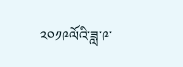༢༠༡༩ལོའི་ཟླ་༩་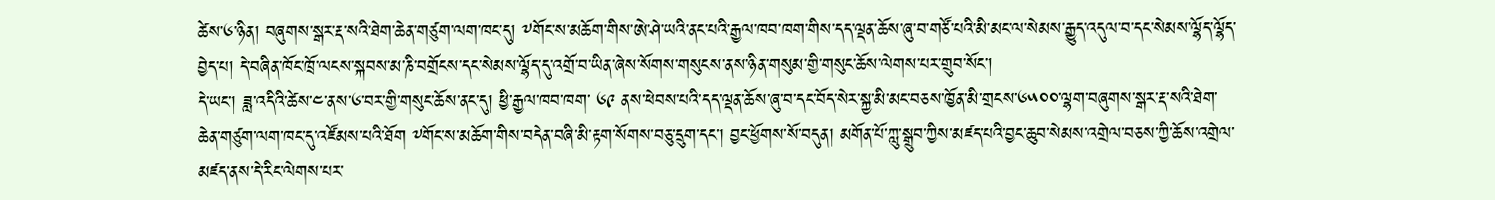ཚེས་༦་ཉིན། བཞུགས་སྒར་རྡ་སའི་ཐེག་ཆེན་གཙུག་ལག་ཁང་དུ། ༸གོང་ས་མཆོག་གིས་ཨེ་ཤེ་ཡའི་ནང་པའི་རྒྱལ་ཁབ་ཁག་གིས་དད་ལྡན་ཆོས་ཞུ་བ་གཙོ་པའི་མི་མང་ལ་སེམས་རྒྱུད་འདུལ་བ་དང་སེམས་ལྷོད་ལྷོད་བྱེད་པ། དེ་བཞིན་ཁོང་ཁྲོ་ལངས་སྐབས་མ་ཎི་བགྲོངས་དང་སེམས་ལྷོད་དུ་འགྲོ་བ་ཡིན་ཞེས་སོགས་གསུངས་ནས་ཉིན་གསུམ་གྱི་གསུང་ཆོས་ལེགས་པར་གྲུབ་སོང་།
དེ་ཡང་། ཟླ་འདིའི་ཚེས་༤་ནས་༦་བར་གྱི་གསུང་ཆོས་ནང་དུ། ཕྱི་རྒྱལ་ཁབ་ཁག་ ༦༩ ནས་ཕེབས་པའི་དད་ལྡན་ཆོས་ཞུ་བ་དང་བོད་སེར་སྐྱ་མི་མང་བཅས་ཁྱོན་མི་གྲངས་༦༥༠༠་ལྷག་བཞུགས་སྒར་རྡ་སའི་ཐེག་ཆེན་གཙུག་ལག་ཁང་དུ་འཛོམས་པའི་ཐོག ༸གོང་ས་མཆོག་གིས་བདེན་བཞི་མི་རྟག་སོགས་བཅུ་དྲུག་དང་། བྱང་ཕྱོགས་སོ་བདུན། མགོན་པོ་ཀླུ་སྒྲུབ་ཀྱིས་མཛད་པའི་བྱང་ཆུབ་སེམས་འགྲེལ་བཅས་ཀྱི་ཆོས་འགྲེལ་མཛད་ནས་དེ་རིང་ལེགས་པར་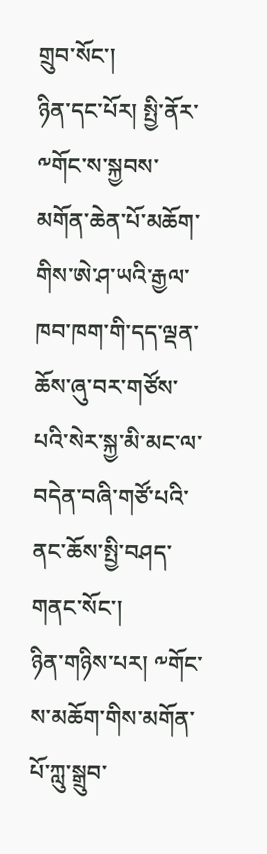གྲུབ་སོང་།
ཉིན་དང་པོར། སྤྱི་ནོར་༸གོང་ས་སྐྱབས་མགོན་ཆེན་པོ་མཆོག་གིས་ཨེ་ཤ་ཡའི་རྒྱལ་ཁབ་ཁག་གི་དད་ལྡན་ཆོས་ཞུ་བར་གཙོས་པའི་སེར་སྐྱ་མི་མང་ལ་བདེན་བཞི་གཙོ་པའི་ནང་ཆོས་སྤྱི་བཤད་གནང་སོང་།
ཉིན་གཉིས་པར། ༸གོང་ས་མཆོག་གིས་མགོན་པོ་ཀླུ་སྒྲུབ་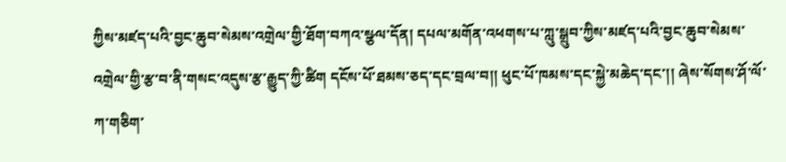ཀྱིས་མཛད་པའི་བྱང་ཆུབ་སེམས་འགྲེལ་གྱི་ཐོག་བཀའ་སྩལ་དོན། དཔལ་མགོན་འཕགས་པ་ཀླུ་སྒྲུབ་ཀྱིས་མཛད་པའི་བྱང་ཆུབ་སེམས་འགྲེལ་གྱི་རྩ་བ་ནི་གསང་འདུས་རྩ་རྒྱུད་ཀྱི་ཚིག དངོས་པོ་ཐམས་ཅད་དང་བྲལ་བ།། ཕུང་པོ་ཁམས་དང་སྐྱེ་མཆེད་དང་།། ཞེས་སོགས་ཤོ་ལོ་ཀ་གཅིག་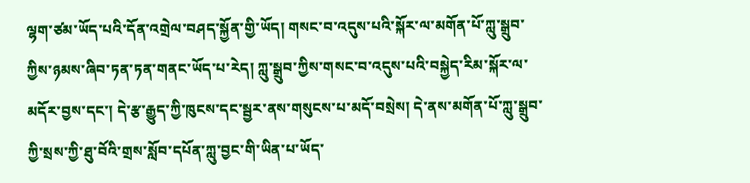ལྷག་ཙམ་ཡོད་པའི་དོན་འགྲེལ་བཤད་སྐྱོན་གྱི་ཡོད། གསང་བ་འདུས་པའི་སྐོར་ལ་མགོན་པོ་ཀླུ་སྒྲུབ་ཀྱིས་ཉམས་ཞིབ་ཏན་ཏན་གནང་ཡོད་པ་རེད། ཀླུ་སྒྲུབ་ཀྱིས་གསང་བ་འདུས་པའི་བསྐྱེད་རིམ་སྐོར་ལ་མདོར་བྱས་དང་། དེ་རྩ་རྒྱུད་ཀྱི་ཁུངས་དང་སྦྱར་ནས་གསུངས་པ་མདོ་བསྲེས། དེ་ནས་མགོན་པོ་ཀླུ་སྒྲུབ་ཀྱི་སྲས་ཀྱི་ཐུ་བོའི་གྲས་སློབ་དཔོན་ཀླུ་བྱང་གི་ཡིན་པ་ཡོད་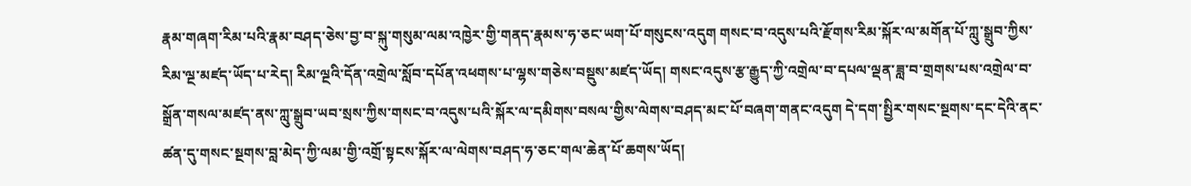རྣམ་གཞག་རིམ་པའི་རྣམ་བཤད་ཅེས་བྱ་བ་སྐུ་གསུམ་ལམ་འཁྱེར་གྱི་གནད་རྣམས་ཧ་ཅང་ཡག་པོ་གསུངས་འདུག གསང་བ་འདུས་པའི་རྫོགས་རིམ་སྐོར་ལ་མགོན་པོ་ཀླུ་སྒྲུབ་ཀྱིས་རིམ་ལྔ་མཛད་ཡོད་པ་རེད། རིམ་ལྔའི་དོན་འགྲེལ་སློབ་དཔོན་འཕགས་པ་ལྷས་གཅེས་བསྡུས་མཛད་ཡོད། གསང་འདུས་རྩ་རྒྱུད་ཀྱི་འགྲེལ་བ་དཔལ་ལྡན་ཟླ་བ་གྲགས་པས་འགྲེལ་བ་སྒྲོན་གསལ་མཛད་ནས་ཀླུ་སྒྲུབ་ཡབ་སྲས་ཀྱིས་གསང་བ་འདུས་པའི་སྐོར་ལ་དམིགས་བསལ་གྱིས་ལེགས་བཤད་མང་པོ་བཞག་གནང་འདུག དེ་དག་སྤྱིར་གསང་སྔགས་དང་དེའི་ནང་ཚན་དུ་གསང་སྔགས་བླ་མེད་ཀྱི་ལམ་གྱི་འགྲོ་སྟངས་སྐོར་ལ་ལེགས་བཤད་ཧ་ཅང་གལ་ཆེན་པོ་ཆགས་ཡོད།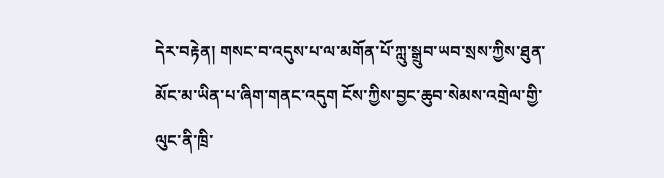དེར་བརྟེན། གསང་བ་འདུས་པ་ལ་མགོན་པོ་ཀླུ་སྒྲུབ་ཡབ་སྲས་ཀྱིས་ཐུན་མོང་མ་ཡིན་པ་ཞིག་གནང་འདུག ངོས་ཀྱིས་བྱང་ཆུབ་སེམས་འགྲེལ་གྱི་ལུང་ནི་ཁྲི་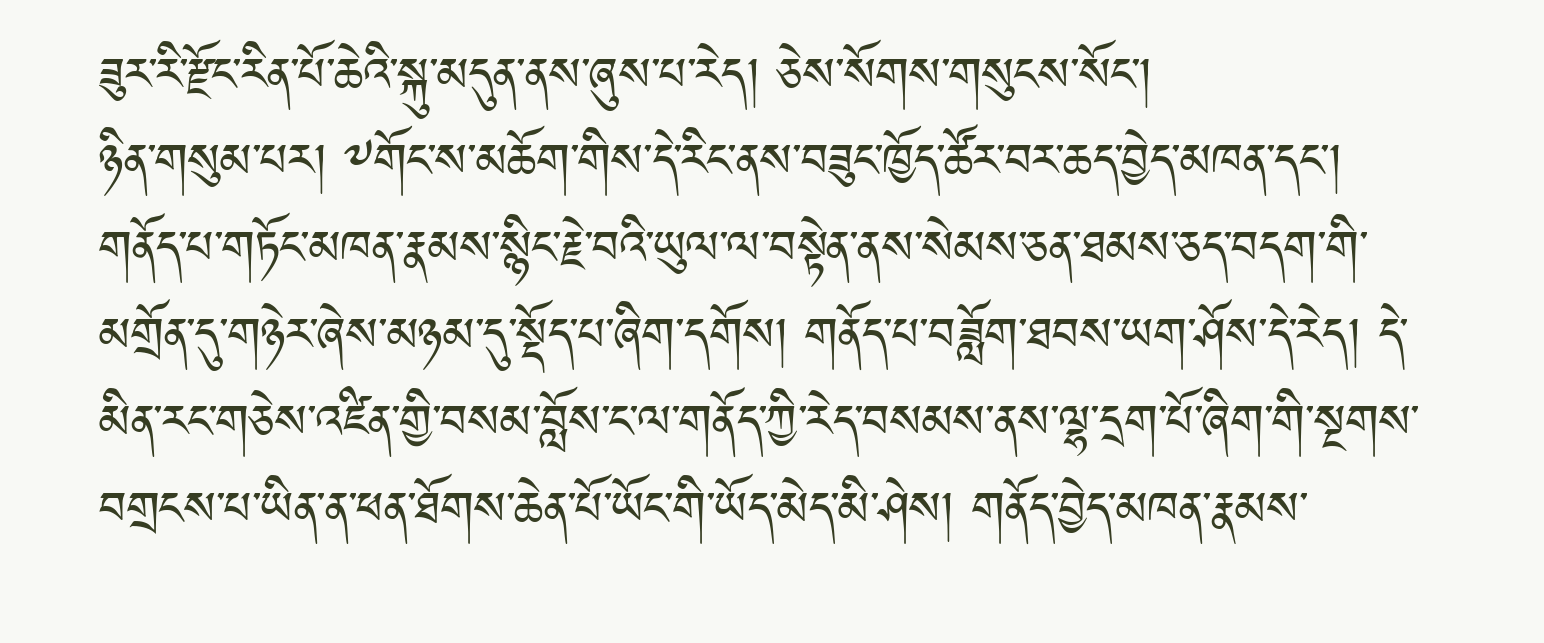ཟུར་རི་རྫོང་རིན་པོ་ཆེའི་སྐུ་མདུན་ནས་ཞུས་པ་རེད། ཅེས་སོགས་གསུངས་སོང་།
ཉིན་གསུམ་པར། ༸གོང་ས་མཆོག་གིས་དེ་རིང་ནས་བཟུང་ཁྱོད་ཚོར་བར་ཆད་བྱེད་མཁན་དང་། གནོད་པ་གཏོང་མཁན་རྣམས་སྙིང་རྗེ་བའི་ཡུལ་ལ་བསྟེན་ནས་སེམས་ཅན་ཐམས་ཅད་བདག་གི་མགྲོན་དུ་གཉེར་ཞེས་མཉམ་དུ་སྡོད་པ་ཞིག་དགོས། གནོད་པ་བཟློག་ཐབས་ཡག་ཤོས་དེ་རེད། དེ་མིན་རང་གཅེས་འཛིན་གྱི་བསམ་བློས་ང་ལ་གནོད་ཀྱི་རེད་བསམས་ནས་ལྷ་དྲག་པོ་ཞིག་གི་སྔགས་བགྲངས་པ་ཡིན་ན་ཕན་ཐོགས་ཆེན་པོ་ཡོང་གི་ཡོད་མེད་མི་ཤེས། གནོད་བྱེད་མཁན་རྣམས་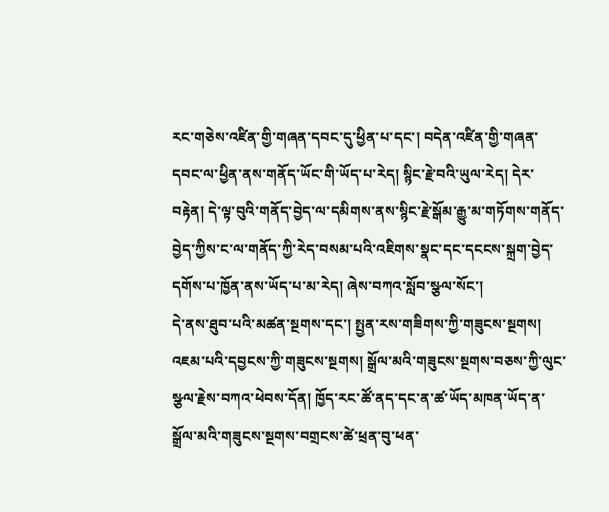རང་གཅེས་འཛིན་གྱི་གཞན་དབང་དུ་ཕྱིན་པ་དང་། བདེན་འཛིན་གྱི་གཞན་དབང་ལ་ཕྱིན་ནས་གནོད་ཡོང་གི་ཡོད་པ་རེད། སྙིང་རྗེ་བའི་ཡུལ་རེད། དེར་བརྟེན། དེ་ལྟ་བུའི་གནོད་བྱེད་ལ་དམིགས་ནས་སྙིང་རྗེ་སྒོམ་རྒྱུ་མ་གཏོགས་གནོད་བྱེད་ཀྱིས་ང་ལ་གནོད་ཀྱི་རེད་བསམ་པའི་འཇིགས་སྣང་དང་དངངས་སྐྲག་བྱེད་དགོས་པ་ཁྱོན་ནས་ཡོད་པ་མ་རེད། ཞེས་བཀའ་སློབ་སྩལ་སོང་།
དེ་ནས་ཐུབ་པའི་མཚན་སྔགས་དང་། སྤྱན་རས་གཟིགས་ཀྱི་གཟུངས་སྔགས། འཇམ་པའི་དབྱངས་ཀྱི་གཟུངས་སྔགས། སྒྲོལ་མའི་གཟུངས་སྔགས་བཅས་ཀྱི་ལུང་སྩལ་རྗེས་བཀའ་ཕེབས་དོན། ཁྱོད་རང་ཚོ་ནད་དང་ན་ཚ་ཡོད་མཁན་ཡོད་ན་སྒྲོལ་མའི་གཟུངས་སྔགས་བགྲངས་ཚེ་ཕྲན་བུ་ཕན་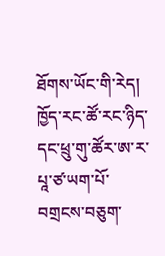ཐོགས་ཡོང་གི་རེད། ཁྱོད་རང་ཚོ་རང་ཉིད་དང་ཕྲུ་གུ་ཚོར་ཨ་ར་པཱ་ཙ་ཡག་པོ་བགྲངས་བཅུག་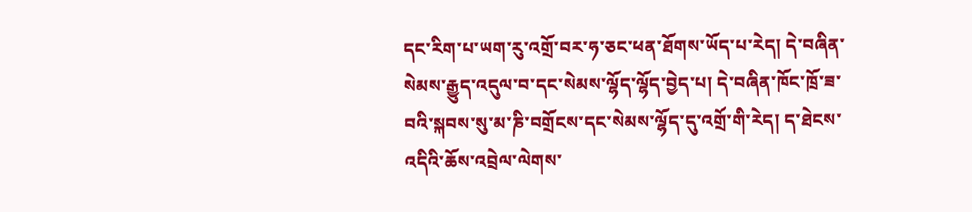དང་རིག་པ་ཡག་རུ་འགྲོ་བར་ཧ་ཅང་ཕན་ཐོགས་ཡོད་པ་རེད། དེ་བཞིན་སེམས་རྒྱུད་འདུལ་བ་དང་སེམས་ལྷོད་ལྷོད་བྱེད་པ། དེ་བཞིན་ཁོང་ཁྲོ་ཟ་བའི་སྐབས་སུ་མ་ཎི་བགྲོངས་དང་སེམས་ལྷོད་དུ་འགྲོ་གི་རེད། ད་ཐེངས་འདིའི་ཆོས་འབྲེལ་ལེགས་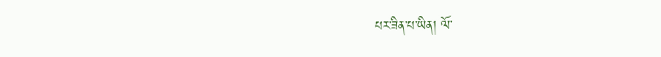པར་ཟིན་པ་ཡིན། ལོ་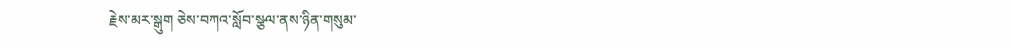རྗེས་མར་སྒུག ཅེས་བཀའ་སློབ་སྩལ་ནས་ཉིན་གསུམ་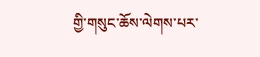གྱི་གསུང་ཆོས་ལེགས་པར་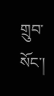གྲུབ་སོང་།